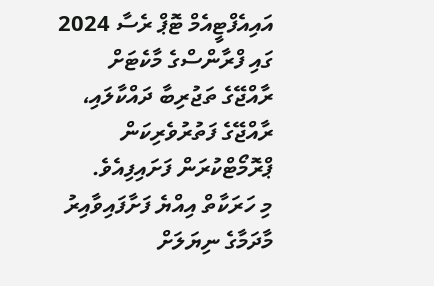އައިއެފްޓީއެމް ޓޮޕް ރެސާ 2024 ގައި ފްރާންސްގެ މާކެޓަށް ރާއްޖޭގެ ތަޖުރިބާ ދައްކާލައި، ރާއްޖޭގެ ފަތުރުވެރިކަން ޕްރޮމޯޓްކުރަން ފަށައިފިއެވެ.
މި ހަރަކާތް އިއްޔެ ފަށާފައިވާއިރު މާދަމާގެ ނިޔަލަށް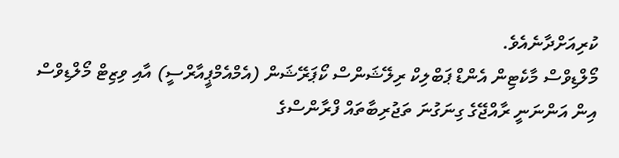ކުރިއަށްދާނެއެވެ.
މޯލްޑިވްސް މާކެޓިން އެންޑް ޕަބްލިކް ރިލޭޝަންސް ކޯޕަރޭޝަން (އެމްއެމްޕީއާރްސީ) އާއި ވިޒިޓް މޯލްޑިވްސް އިން އަންނަނީ ރާއްޖޭގެ ގިނަގުނަ ތަޖުރިބާތައް ފްރާންސްގެ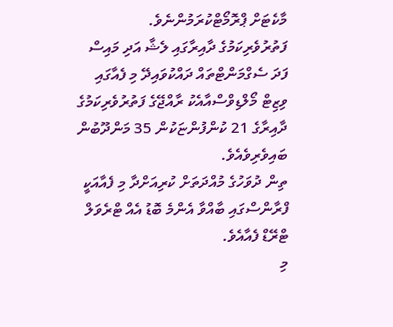މާކެޓަށް ޕްރޮމޯޓްކުރަމުންނެވެ.
ފަތުރުވެރިކަމުގެ ދާއިރާގައި ލެޝާ އަދި މައިސް ފަދަ ސެގްމަންޓްތައް ދައްކުވައިދޭ މި ފެއާގައި ވިޒިޓް މޯލްޑިވްސްއާއެކު ރާއްޖޭގެ ފަތުރުވެރިކަމުގެ ދާއިރާގެ 21 ކުންފުންޏަކުން 35 މަންދޫބުން ބައިވެރިވެއެވެ.
ތިން ދުވަހުގެ މުއްދަތަށް ކުރިއަށްދާ މި ފެއާއަކީ ފްރާންސްގައި ބާއްވާ އެންމެ ބޮޑު އެއް ޓްރެވަލް ޓްރޭޑް ފެއާއެވެ.
މި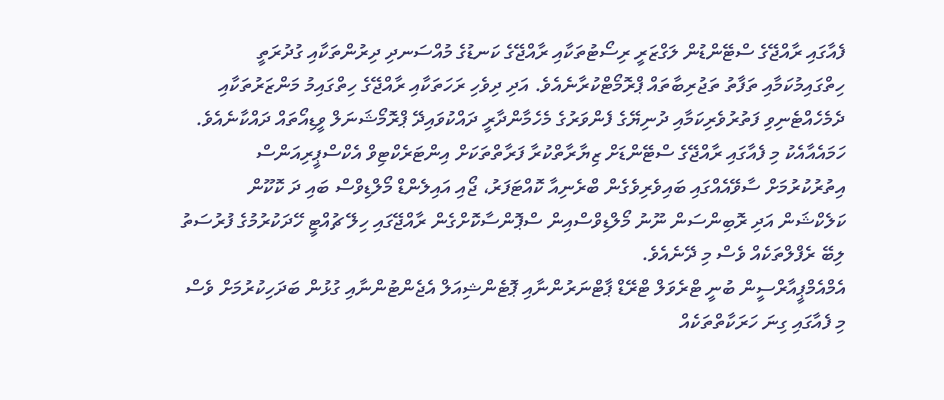ފެއާގައި ރާއްޖޭގެ ސްޓޭންޑުން ލަގްޒަރީ ރިސޯޓުތަކާއި ރާއްޖޭގެ ކަނޑުގެ މުއްސަނދި ދިރުންތަކާއި ގުދުރަތީ ހިތްގައިމުކަމާއި ތަފާތު ތަޖުރިބާތައް ޕްރޮމޯޓްކުރާނެއެވެ. އަދި ދިވެހި ރަހަތަކާއި ރާއްޖޭގެ ހިތްގައިމު މަންޒަރުތަކާއި ދެމެހެއްޓެނިވި ފަތުރުވެރިކަމާއި ދުނިޔޭގެ ފެންވަރުގެ މެހެމާންދާރީ ދައްކުވައިދޭ ޕްރޮމޯޝަނަލް ވީޑިއޯތައް ދައްކާނެއެވެ.
ހަމައެއާއެކު މި ފެއާގައި ރާއްޖޭގެ ސްޓޭންޑަށް ޒިޔާރާތްކުރާ ފަރާތްތަކަށް އިންޓަރެކްޓިވް އެކްސްޕީރިއަންސް އިތުރުކުރުމަށް ސާވޭއެއްގައި ބައިވެރިވެގެން ބްރެނިއާ ކޮއްޓަފަރު، ޖޯއި އައިލެންޑް މޯލްޑިވްސް ބައި ދަ ކޮކޫން ކަލެކްޝަން އަދި ރޮބިންސަން ނޫނު މޯލްޑިވްސްއިން ސްޕޮންސާކޮށްގެން ރާއްޖޭގައި ހިލޭ ޗުއްޓީ ހޭދަކުރުމުގެ ފުރުސަތު ލިބޭ ރެފްލްތަކެއް ވެސް މި ދޭނެއެވެ.
އެމްއެމްޕީއާރްސީން ބުނީ ޓްރެވަލް ޓްރޭޑް ޕާޓްނަރުންނާއި ޕޮޓެންޝިއަލް އެޖެންޓުންނާއި ގުޅުން ބަދަހިކުރުމަށް ވެސް މި ފެއާގައި ގިނަ ހަރަކާތްތަކެއް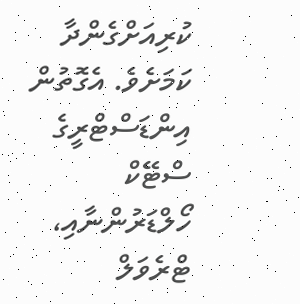ކުރިއަށްގެންދާ ކަމަށެވެ. އެގޮތުން އިންޑަސްޓްރީގެ ސްޓޭކް ހޯލްޑަރުންނާއި، ޓްރެވަލް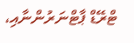ޓްރޭޑް ޕާޓްނަރުންނާއި،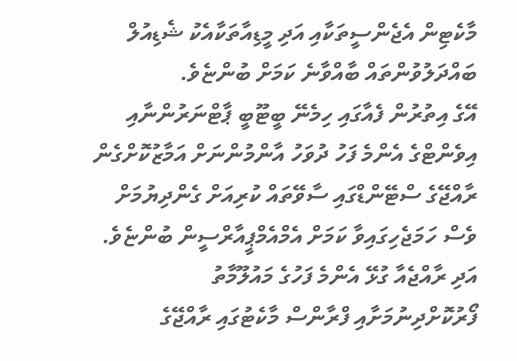މާކެޓިން އެޖެންސީތަކާއި އަދި މީޑިއާތަކާއެކު ޝެޑިއުލް ބައްދަލުވުންތައް ބާއްވާނެ ކަމަށް ބުންޏެވެ.
އޭގެ އިތުރުން ފެއާގައި ހިމެނޭ ބީޓޫބީ ޕާޓްނަރުންނާއި އިވެންޓްގެ އެންމެ ފަހު ދުވަހު އާންމުންނަށް އަމާޒުކޮށްގެން ރާއްޖޭގެ ސްޓޭންޑްގައި ސާވޭތައް ކުރިއަށް ގެންދިޔުމަށް ވެސް ހަމަޖެހިގައިވާ ކަމަށް އެމްއެމްޕީއާރްސީން ބުންޏެވެ.
އަދި ރާއްޖެއާ ގުޅޭ އެންމެ ފަހުގެ މައުލޫމާތު ފޯރުކޮށްދިނުމަށާއި ފްރާންސް މާކެޓުގައި ރާއްޖޭގެ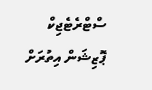ސްޓްރެޓެޖިކް ޕޮޒިޝަން އިތުރަށް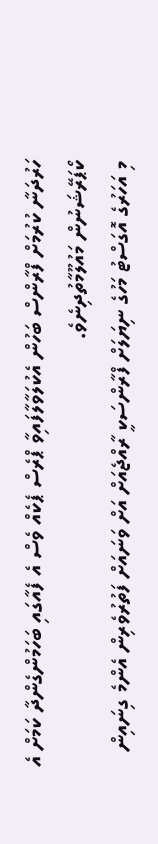ހަރުދަނާ ކުރުމަށް ފްރާންސް ބަހުން އެކުލަވާލާފައިވާ ޕްރެސް ޕެކެއް ވެސް އެ ފެއާގައި ބަހަމުންގެންދާ ކަމަށް އެ ކޯޕަރޭޝަނުން މައުލޫމާތުދިނެވެ.
މި އަހަރުގެ އޮގަސްޓު މަހުގެ ނިޔަލަށް ފްރާންސަކީ ރާއްޖެއަށް އަށް ވަނައަށް ފަތުރުވެރިން އެންމެ ގިނައިން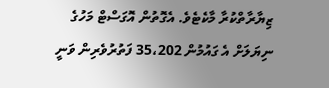ޒިޔާރާތްކުރާ މާކެޓެވެ. އެގޮތުން އޮގަސްޓް މަހުގެ ނިޔަލަށް އެ ގައުމުން 35،202 ފަތުރުވެރިން ވަނީ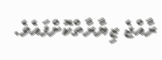ރާއްޖެ ޒިޔާރާތްކޮށްފައެވެ.